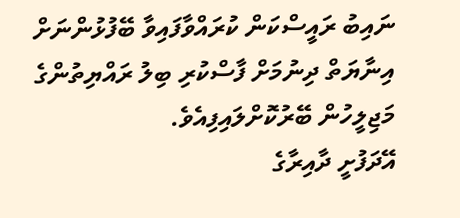ނައިބު ރައީސްކަން ކުރައްވާފައިވާ ބޭފުޅުންނަށް އިނާޔަތް ދިނުމަށް ފާސްކުރި ބިލު ރައްޔިތުންގެ މަޖިލީހުން ބޭރުކޮށްލައިފިއެވެ.
އޭދަފުށީ ދާއިރާގެ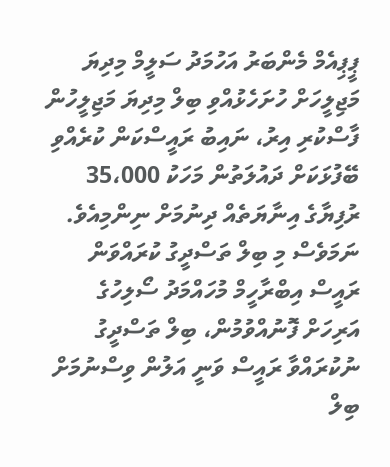ޕީޕިއެމް މެންބަރު އަހުމަދު ސަލީމް މިދިޔަ މަޖިލީހަށް ހުށަހެޅުއްވި ބިލް މިދިޔަ މަޖިލީހުން ފާސްކުރި އިރު، ނައިބު ރައީސްކަން ކުރެއްވި ބޭފުޅަކަށް ދައުލަތުން މަހަކު 35،000 ރުފިޔާގެ އިނާޔަތެއް ދިނުމަށް ނިންމިއެވެ. ނަމަވެސް މި ބިލް ތަސްދީގު ކުރައްވަން ރައީސް އިބްރާހީމް މުހައްމަދު ސޯލިހުގެ އަރިހަށް ފޮނުއްވުމުން، ބިލް ތަސްދީގު ނުކުރައްވާ ރައީސް ވަނީ އަލުން ވިސްނުމަށް ބިލް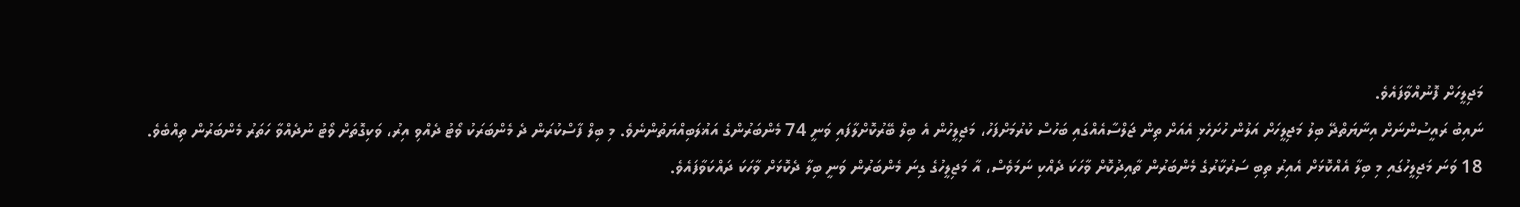މަޖިލީހަށް ފޮނުއްވާފައެވެ.
ނައިބު ރައީސުންނަށް އިނާޔަތްދޭ ބިލު މަޖިލީހަށް އަލުން ހުށަހެޅި އެއަށް ތިން ޖަލްސާއެއްގައި ބަހުސް ކުރުމަށްފަހު، މަޖިލީހުން އެ ބިލް ބޭރުކޮށްލާފައި ވަނީ 74 މެންބަރުންގެ އަޣުލަބިއްޔަތުންނެވެ. މި ބިލް ފާސްކުރަން ދެ މެންބަރަކު ވޯޓު ދެއްވި އިރު، ވަކިގޮތަށް ވޯޓު ނުދެއްވާ ހަތަރު މެންބަރުން ތިއްބެވެ.
18 ވަނަ މަޖިލީހުގައި މި ބިލާ އެއްކޮޅަށް އެއިރު ތިބި ސަރުކާރުގެ މެންބަރުން ތާއިދުކޮށް ވާހަކަ ދެއްކި ނަމަވެސް، އާ މަޖިލީހުގެ ގިނަ މެންބަރުން ވަނީ ބިލާ ދެކޮޅަށް ވާހަކަ ދައްކަވާފައެވެ.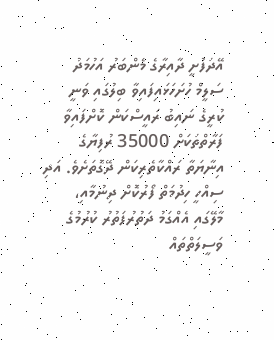އޭދަފުށީ ދާއިރާގެ މެންބަރު އަހުމަދު ސަލީމް ހުށަހަޅައިފައިވާ ބިލުގައި ވަނީ ކުރީގެ ނައިބު ރައީސްކަން ކޮށްފައިވާ ފަރާތްތަކަށް 35000 ރުފިޔާގެ އިނާޔަތާ ރައްކާތެރިކަން ދޭގޮތަށެވެ. އަދި ސިއްހީ ހިދުމަތް ފޯރުކޮށް ދިނުމާއި، މާލޭގައި އެއްގަމު ދަތުރުފަތުރު ކުރުމުގެ ވަސީލަތްތައް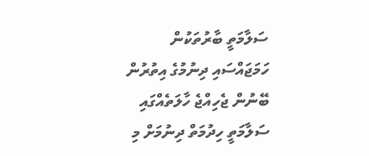ސަލާމަތީ ބާރުތަކުން ހަމަޖައްސައި ދިނުމުގެ އިތުރުން ބޭނުން ޖެހިއްޖެ ހާލަތެއްގައި ސަލާމަތީ ހިދުމަތް ދިނުމަށް މި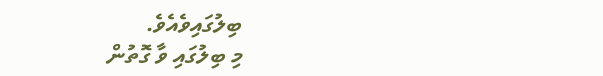ބިލުގައިވެއެވެ.
މި ބިލުގައި ވާ ގޮތުން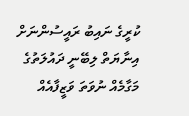ކުރީގެ ނައިބު ރައީސުންނަށް އިނާޔަތް ލިބޭނީ ދައުލަތުގެ މަގާމެއް ނުވަތަ ވަޒީފާއެއް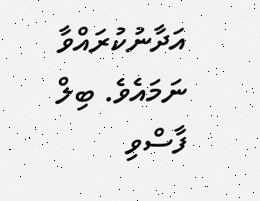އަދާނުކުރައްވާ ނަމައެވެ. ބިލް ފާސްވި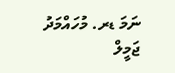ނަމަ ޑރ. މުހައްމަދު ޖަމީލް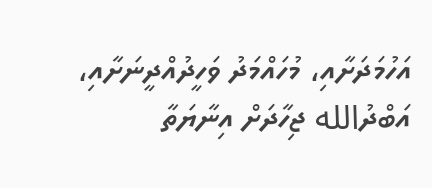އަހުމަދަށާއި، މުހައްމަދު ވަހީދުއްދީނަށާއި، އަބްދުالله ޖިހާދަށް އިނާޔަތާ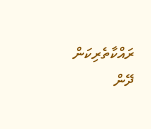ރައްކާތެރިކަން ދޭން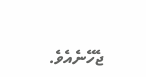ޖެހޭނެއެވެ.